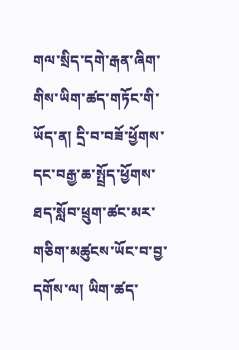གལ་སྲིད་དགེ་རྒན་ཞིག་གིས་ཡིག་ཚད་གཏོང་གི་ཡོད་ན། དྲི་བ་བཟོ་ཕྱོགས་དང་བརྒྱ་ཆ་སྤྲོད་ཕྱོགས་ཐད་སློབ་ཕྲུག་ཚང་མར་གཅིག་མཚུངས་ཡོང་བ་བྱ་དགོས་ལ། ཡིག་ཚད་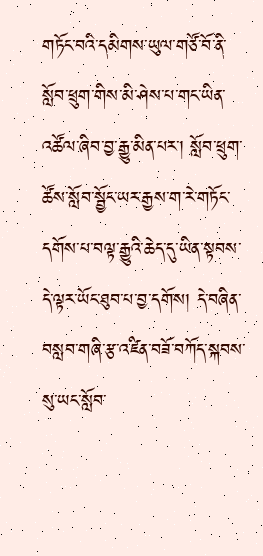གཏོང་བའི་དམིགས་ཡུལ་གཙོ་བོ་ནི་སློབ་ཕྲུག་གིས་མི་ཤེས་པ་གང་ཡིན་འཚོལ་ཞིབ་བྱ་རྒྱུ་མིན་པར་། སློབ་ཕྲུག་ཚོས་སློབ་སྦྱོང་ཡར་རྒྱས་ག་རེ་གཏོང་དགོས་པ་བལྟ་རྒྱུའི་ཆེད་དུ་ཡིན་སྟབས་དེ་ལྟར་ཡོང་ཐུབ་པ་བྱ་དགོས། དེ་བཞིན་བསླབ་གཞི་རྩ་འཛིན་བཟོ་བཀོད་སྐབས་སུ་ཡང་སློབ་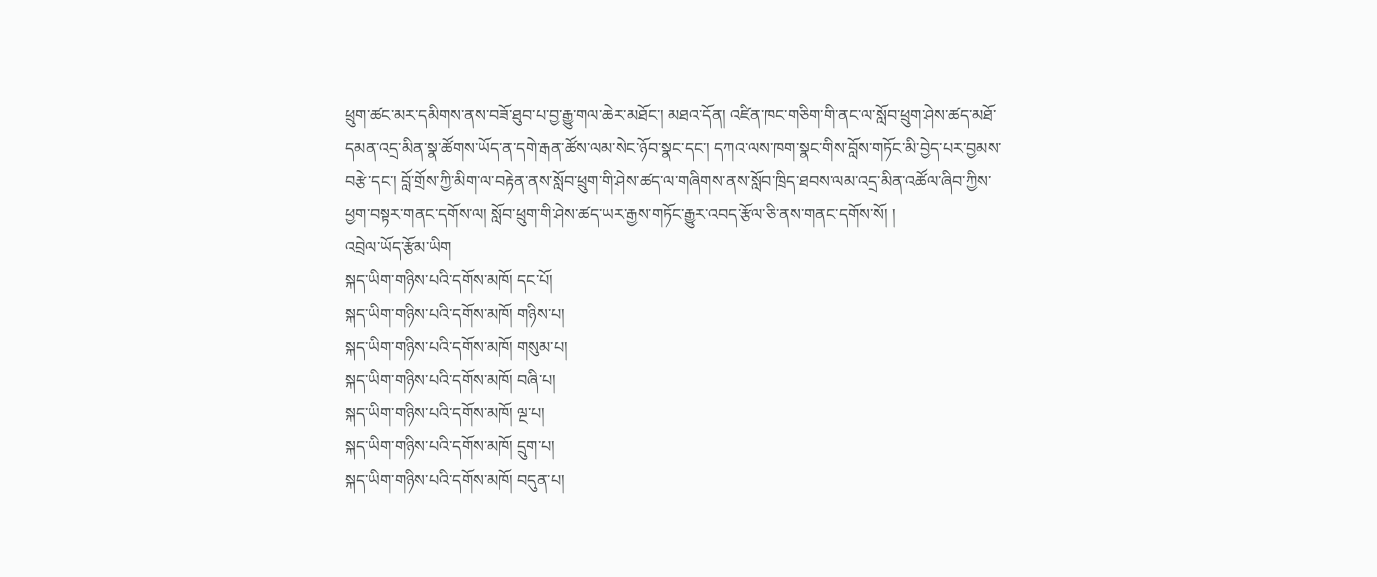ཕྲུག་ཚང་མར་དམིགས་ནས་བཟོ་ཐུབ་པ་བྱ་རྒྱུ་གལ་ཆེར་མཐོང་། མཐའ་དོན། འཛིན་ཁང་གཅིག་གི་ནང་ལ་སློབ་ཕྲུག་ཤེས་ཚད་མཐོ་དམན་འདྲ་མིན་སྣ་ཚོགས་ཡོད་ན་དགེ་རྒན་ཚོས་ལམ་སེང་ཉོབ་སྣང་དང་། དཀའ་ལས་ཁག་སྣང་གིས་བློས་གཏོང་མི་བྱེད་པར་བྱམས་བརྩེ་དང་། བློ་གྲོས་ཀྱི་མིག་ལ་བརྟེན་ནས་སློབ་ཕྲུག་གི་ཤེས་ཚད་ལ་གཞིགས་ནས་སློབ་ཁྲིད་ཐབས་ལམ་འདྲ་མིན་འཚོལ་ཞིབ་ཀྱིས་ཕྱག་བསྟར་གནང་དགོས་ལ། སློབ་ཕྲུག་གི་ཤེས་ཚད་ཡར་རྒྱས་གཏོང་རྒྱུར་འབད་རྩོལ་ཅི་ནས་གནང་དགོས་སོ། །
འབྲེལ་ཡོད་རྩོམ་ཡིག
སྐད་ཡིག་གཉིས་པའི་དགོས་མཁོ། དང་པོ།
སྐད་ཡིག་གཉིས་པའི་དགོས་མཁོ། གཉིས་པ།
སྐད་ཡིག་གཉིས་པའི་དགོས་མཁོ། གསུམ་པ།
སྐད་ཡིག་གཉིས་པའི་དགོས་མཁོ། བཞི་པ།
སྐད་ཡིག་གཉིས་པའི་དགོས་མཁོ། ལྔ་པ།
སྐད་ཡིག་གཉིས་པའི་དགོས་མཁོ། དྲུག་པ།
སྐད་ཡིག་གཉིས་པའི་དགོས་མཁོ། བདུན་པ།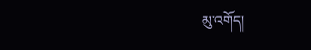མུ་འགོད།